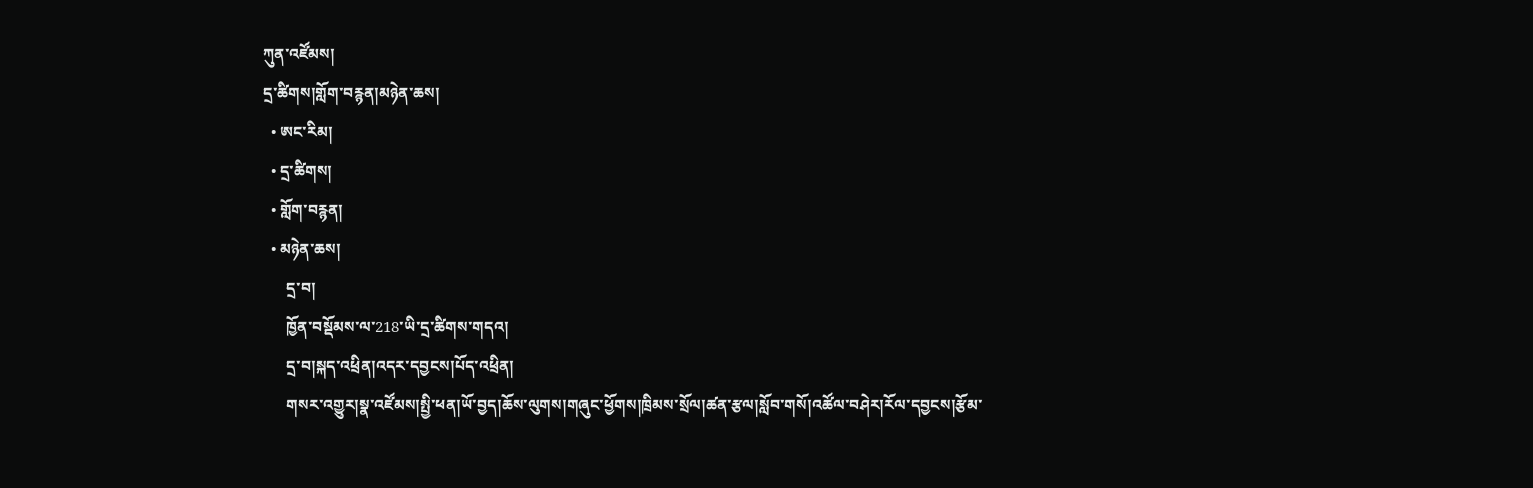ཀུན་འཛོམས།
དྲ་ཚིགས།གློག་བརྙན།མཉེན་ཆས།
  • ཨང་རིམ།
  • དྲ་ཚིགས།
  • གློག་བརྙན།
  • མཉེན་ཆས།
      དྲ་བ།
      ཁྱོན་བསྡོམས་ལ་218་ཡི་དྲ་ཚིགས་གདའ།
      དྲ་བ།སྐད་འཕྲིན།འདར་དབྱངས།པོད་འཕྲིན།
      གསར་འགྱུར།སྣ་འཛོམས།སྤྱི་ཕན།ཡོ་བྱད།ཆོས་ལུགས།གཞུང་ཕྱོགས།ཁྲིམས་སྲོལ།ཚན་རྩལ།སློབ་གསོ།འཚོལ་བཤེར།རོལ་དབྱངས།རྩོམ་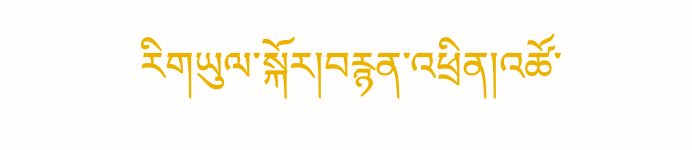རིགཡུལ་སྐོར།བརྙན་འཕྲིན།འཚོ་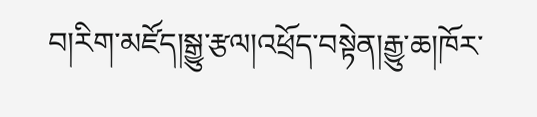བ།རིག་མཛོད།སྒྱུ་རྩལ།འཕྲོད་བསྟེན།རྒྱུ་ཆ།ཁོར་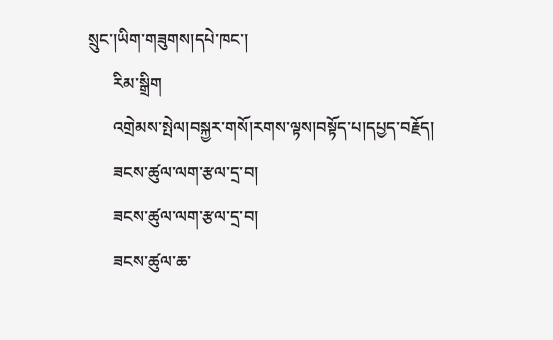སྲུང་།ཡིག་གཟུགས།དཔེ་ཁང་།
      རིམ་སྒྲིག
      འགྲེམས་སྤེལ།བསྐྱར་གསོ།རགས་ལྟས།བསྟོད་པ།དཔྱད་བརྗོད།
      ཟངས་ཚུལ་ལག་རྩལ་དྲ་བ།
      ཟངས་ཚུལ་ལག་རྩལ་དྲ་བ།
      ཟངས་ཚུལ་ཆ་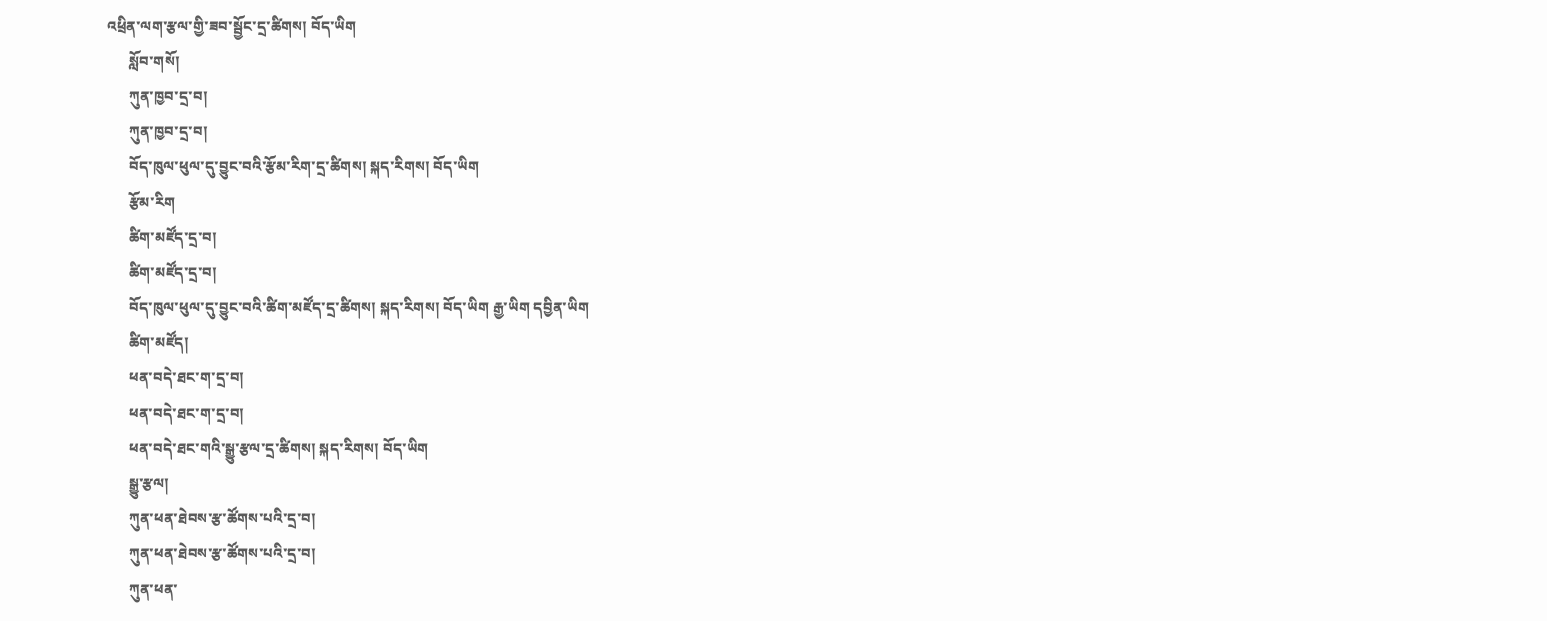འཕྲིན་ལག་རྩལ་གྱི་ཟབ་སྦྱོང་དྲ་ཚིགས། བོད་ཡིག
      སློབ་གསོ།
      ཀུན་ཁྱབ་དྲ་བ།
      ཀུན་ཁྱབ་དྲ་བ།
      བོད་ཁུལ་ཕུལ་དུ་བྱུང་བའི་རྩོམ་རིག་དྲ་ཚིགས། སྐད་རིགས། བོད་ཡིག
      རྩོམ་རིག
      ཚིག་མཛོད་དྲ་བ།
      ཚིག་མཛོད་དྲ་བ།
      བོད་ཁུལ་ཕུལ་དུ་བྱུང་བའི་ཚིག་མཛོད་དྲ་ཚིགས། སྐད་རིགས། བོད་ཡིག རྒྱ་ཡིག དབྱིན་ཡིག
      ཚིག་མཛོད།
      ཕན་བདེ་ཐང་ག་དྲ་བ།
      ཕན་བདེ་ཐང་ག་དྲ་བ།
      ཕན་བདེ་ཐང་གའི་སྒྱུ་རྩལ་དྲ་ཚིགས། སྐད་རིགས། བོད་ཡིག
      སྒྱུ་རྩལ།
      ཀུན་ཕན་ཐེབས་རྩ་ཚོགས་པའི་དྲ་བ།
      ཀུན་ཕན་ཐེབས་རྩ་ཚོགས་པའི་དྲ་བ།
      ཀུན་ཕན་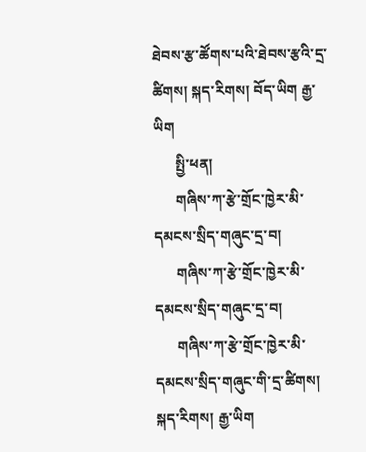ཐེབས་རྩ་ཚོགས་པའི་ཐེབས་རྩའི་དྲ་ཚིགས། སྐད་རིགས། བོད་ཡིག རྒྱ་ཡིག
      སྤྱི་ཕན།
      གཞིས་ཀ་རྩེ་གྲོང་ཁྱེར་མི་དམངས་སྲིད་གཞུང་དྲ་བ།
      གཞིས་ཀ་རྩེ་གྲོང་ཁྱེར་མི་དམངས་སྲིད་གཞུང་དྲ་བ།
      གཞིས་ཀ་རྩེ་གྲོང་ཁྱེར་མི་དམངས་སྲིད་གཞུང་གི་དྲ་ཚིགས། སྐད་རིགས། རྒྱ་ཡིག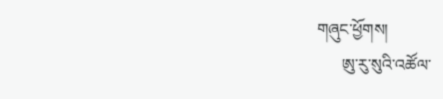གཞུང་ཕྱོགས།
      ཨུ་རུ་སུའི་འཚོལ་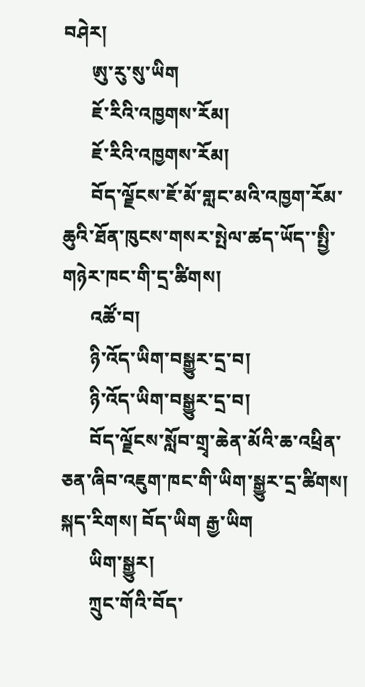བཤེར།
      ཨུ་རུ་སུ་ཡིག
      ཇོ་རིའི་འཁྱགས་རོམ།
      ཇོ་རིའི་འཁྱགས་རོམ།
      བོད་ལྗོངས་ཇོ་མོ་གླང་མའི་འཁྱག་རོམ་ཆུའི་ཐོན་ཁུངས་གསར་སྤེལ་ཚད་ཡོད་་སྤྱི་གཉེར་ཁང་གི་དྲ་ཚིགས།
      འཚོ་བ།
      ཉི་འོད་ཡིག་བསྒྱུར་དྲ་བ།
      ཉི་འོད་ཡིག་བསྒྱུར་དྲ་བ།
      བོད་ལྗོངས་སློབ་གྲྭ་ཆེན་མོའི་ཆ་འཕྲིན་ཅན་ཞིབ་འཇུག་ཁང་གི་ཡིག་སྒྱུར་དྲ་ཚིགས། སྐད་རིགས། བོད་ཡིག རྒྱ་ཡིག
      ཡིག་སྒྱུར།
      ཀྲུང་གོའི་བོད་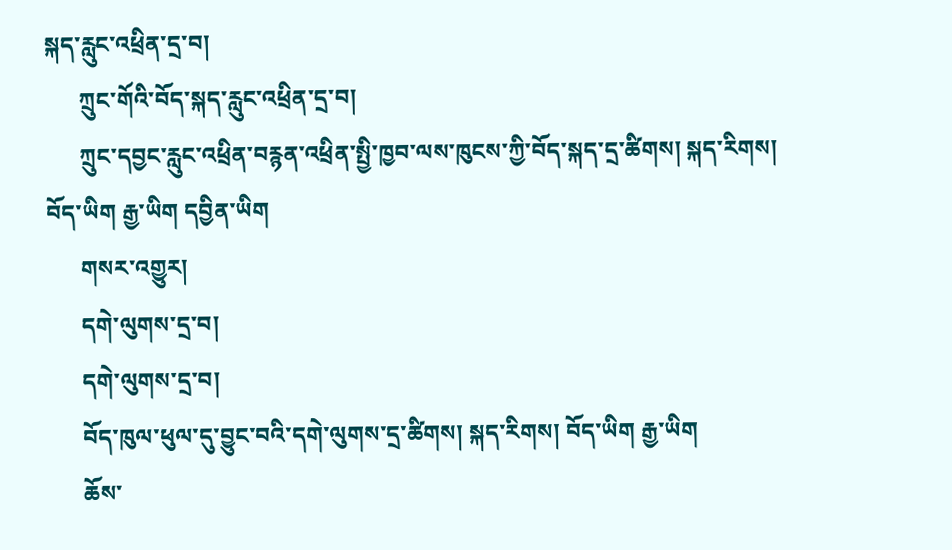སྐད་རླུང་འཕྲིན་དྲ་བ།
      ཀྲུང་གོའི་བོད་སྐད་རླུང་འཕྲིན་དྲ་བ།
      ཀྲུང་དབྱང་རླུང་འཕྲིན་བརྙན་འཕྲིན་སྤྱི་ཁྱབ་ལས་ཁུངས་ཀྱི་བོད་སྐད་དྲ་ཚིགས། སྐད་རིགས། བོད་ཡིག རྒྱ་ཡིག དབྱིན་ཡིག
      གསར་འགྱུར།
      དགེ་ལུགས་དྲ་བ།
      དགེ་ལུགས་དྲ་བ།
      བོད་ཁུལ་ཕུལ་དུ་བྱུང་བའི་དགེ་ལུགས་དྲ་ཚིགས། སྐད་རིགས། བོད་ཡིག རྒྱ་ཡིག
      ཆོས་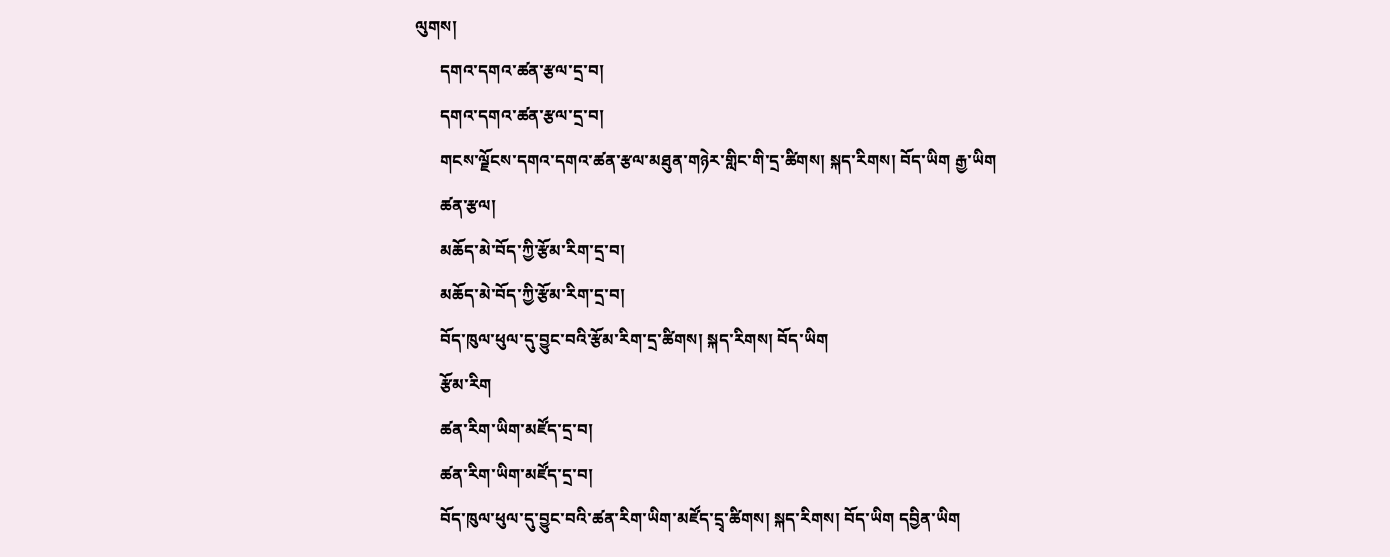ལུགས།
      དགའ་དགའ་ཚན་རྩལ་དྲ་བ།
      དགའ་དགའ་ཚན་རྩལ་དྲ་བ།
      གངས་ལྗོངས་དགའ་དགའ་ཚན་རྩལ་མཐུན་གཉེར་གླིང་གི་དྲ་ཚིགས། སྐད་རིགས། བོད་ཡིག རྒྱ་ཡིག
      ཚན་རྩལ།
      མཆོད་མེ་བོད་ཀྱི་རྩོམ་རིག་དྲ་བ།
      མཆོད་མེ་བོད་ཀྱི་རྩོམ་རིག་དྲ་བ།
      བོད་ཁུལ་ཕུལ་དུ་བྱུང་བའི་རྩོམ་རིག་དྲ་ཚིགས། སྐད་རིགས། བོད་ཡིག
      རྩོམ་རིག
      ཚན་རིག་ཡིག་མཛོད་དྲ་བ།
      ཚན་རིག་ཡིག་མཛོད་དྲ་བ།
      བོད་ཁུལ་ཕུལ་དུ་བྱུང་བའི་ཚན་རིག་ཡིག་མཛོད་དྲྭ་ཚིགས། སྐད་རིགས། བོད་ཡིག དབྱིན་ཡིག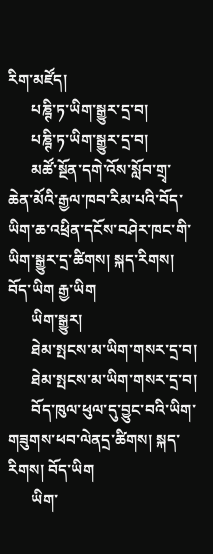རིག་མཛོད།
      པཎྚི་ཏ་ཡིག་སྒྱུར་དྲ་བ།
      པཎྚི་ཏ་ཡིག་སྒྱུར་དྲ་བ།
      མཚོ་སྔོན་དགེ་འོས་སློབ་གྲྭ་ཆེན་མོའི་རྒྱལ་ཁབ་རིམ་པའི་བོད་ཡིག་ཆ་འཕྲིན་དངོས་བཤེར་ཁང་གི་ཡིག་སྒྱུར་དྲ་ཚིགས། སྐད་རིགས། བོད་ཡིག རྒྱ་ཡིག
      ཡིག་སྒྱུར།
      ཐེམ་སྤངས་མ་ཡིག་གསར་དྲ་བ།
      ཐེམ་སྤངས་མ་ཡིག་གསར་དྲ་བ།
      བོད་ཁུལ་ཕུལ་དུ་བྱུང་བའི་ཡིག་གཟུགས་ཕབ་ལེནདྲ་ཚིགས། སྐད་རིགས། བོད་ཡིག
      ཡིག་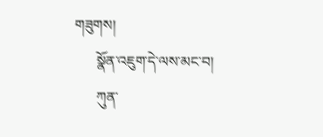གཟུགས།
      སྣོན་འཇུག་དེ་ལས་མང་བ།
      ཀུན་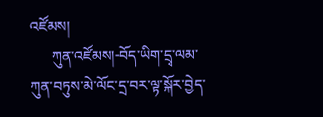འཛོམས།
      ཀུན་འཛོམས།-བོད་ཡིག་དྲྭ་ལམ་ཀུན་བཏུས་མེ་ལོང་དྲ་བར་ལྟ་སྐོར་བྱེད་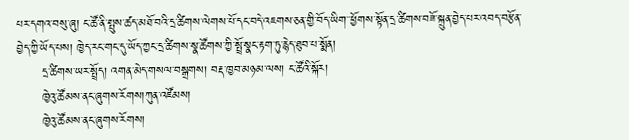པར་དགའ་བསུ་ཞུ། ང་ཚོ་ནི་སྤུས་ཚད་མཐོ་བའི་དྲ་ཚིགས་ལེགས་པོ་དང་བདེ་འཇགས་ཅན་གྱི་བོད་ཡིག་་ཕྱོགས་སྟོན་དྲ་ཚིགས་བཟོ་སྐྲུན་བྱེད་པར་འབད་བརྩོན་བྱེད་ཀྱི་ཡོད་པས། ཁྱེད་རང་གང་དུ་ཡོད་ཀྱང་དྲ་ཚིགས་སྣ་ཚོགས་ཀྱི་སྤྲོ་སྣང་རྟག་ཏུ་རྙེད་ཐུབ་པ་སྨོན།
      དྲ་ཚིགས་ཡར་སྤྲོད། འགན་མེད་གསལ་བསྒྲགས། བརྡ་ཁྱབ་མཉམ་ལས། ང་ཚོའི་སྐོར།
      ཁྱེའུ་ཚོམས་ནང་ཞུགས་རོགས།ཀུན་འཛོམས།
      ཁྱེའུ་ཚོམས་ནང་ཞུགས་རོགས།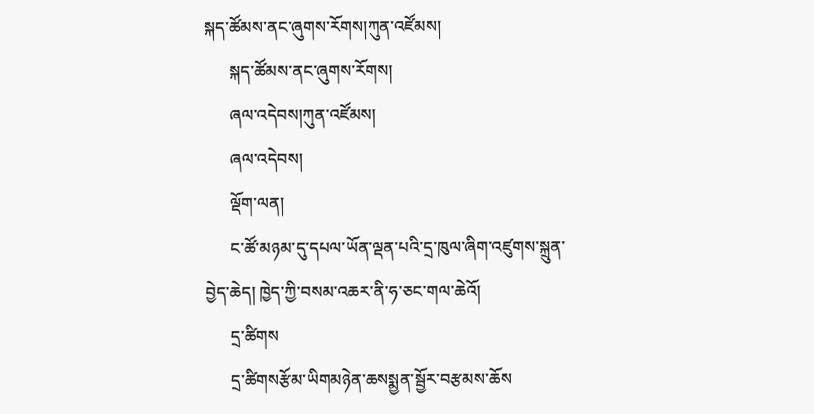སྐད་ཚོམས་ནང་ཞུགས་རོགས།ཀུན་འཛོམས།
      སྐད་ཚོམས་ནང་ཞུགས་རོགས།
      ཞལ་འདེབས།ཀུན་འཛོམས།
      ཞལ་འདེབས།
      ལྡོག་ལན།
      ང་ཚོ་མཉམ་དུ་དཔལ་ཡོན་ལྡན་པའི་དྲ་ཁུལ་ཞིག་འཛུགས་སྐྲུན་བྱེད་ཆེད། ཁྱེད་ཀྱི་བསམ་འཆར་ནི་ཧ་ཅང་གལ་ཆེའོ།
      དྲ་ཚིགས
      དྲ་ཚིགསརྩོམ་ཡིགམཉེན་ཆསསྨྱན་སྦྱོར་བརྩམས་ཆོས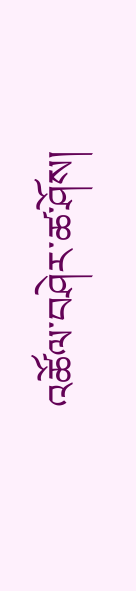འཚོལ་བཤེར་ཚ་ཤོས།